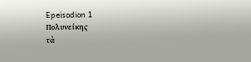Epeisodion 1
Πολυνείκης
τὰ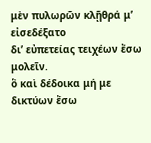μὲν πυλωρῶν κλῇθρά μʼ εἰσεδέξατο
διʼ εὐπετείας τειχέων ἔσω μολεῖν.
ὃ καὶ δέδοικα μή με δικτύων ἔσω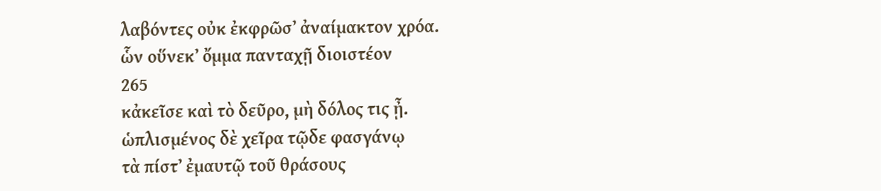λαβόντες οὐκ ἐκφρῶσʼ ἀναίμακτον χρόα.
ὧν οὕνεκʼ ὄμμα πανταχῇ διοιστέον
265
κἀκεῖσε καὶ τὸ δεῦρο, μὴ δόλος τις ᾖ.
ὡπλισμένος δὲ χεῖρα τῷδε φασγάνῳ
τὰ πίστʼ ἐμαυτῷ τοῦ θράσους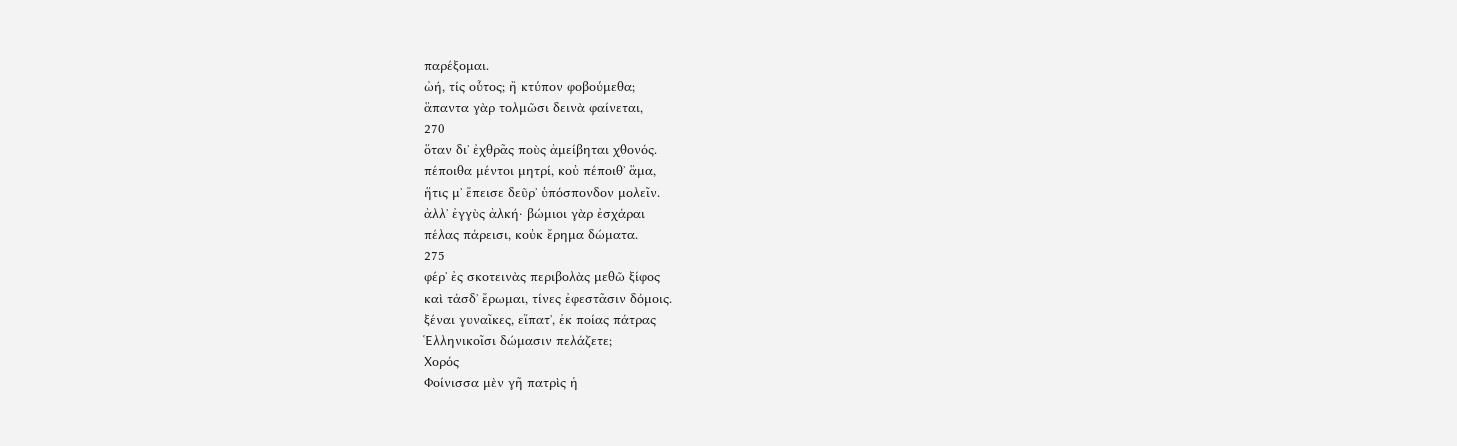παρέξομαι.
ὠή, τίς οὗτος; ἢ κτύπον φοβούμεθα;
ἅπαντα γὰρ τολμῶσι δεινὰ φαίνεται,
270
ὅταν διʼ ἐχθρᾶς ποὺς ἀμείβηται χθονός.
πέποιθα μέντοι μητρί, κοὐ πέποιθʼ ἅμα,
ἥτις μʼ ἔπεισε δεῦρʼ ὑπόσπονδον μολεῖν.
ἀλλʼ ἐγγὺς ἀλκή· βώμιοι γὰρ ἐσχάραι
πέλας πάρεισι, κοὐκ ἔρημα δώματα.
275
φέρʼ ἐς σκοτεινὰς περιβολὰς μεθῶ ξίφος
καὶ τάσδʼ ἔρωμαι, τίνες ἐφεστᾶσιν δόμοις.
ξέναι γυναῖκες, εἴπατʼ, ἐκ ποίας πάτρας
Ἑλληνικοῖσι δώμασιν πελάζετε;
Χορός
Φοίνισσα μὲν γῆ πατρὶς ἡ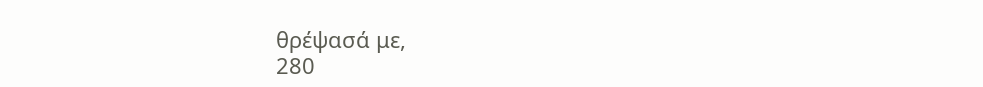θρέψασά με,
280